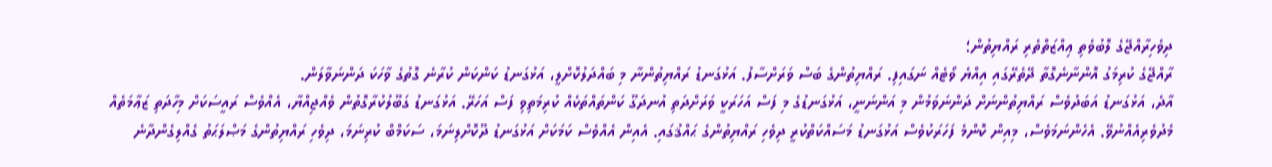ދިވެހިރާއްޖޭގެ ލޮބުވެތި ޢިއްޒަތްތެރި ރައްޔިތުން؛
ރާއްޖޭގެ ކުރިމަގު އޮންނާނެގޮތާ ދޭތެރޭގައި އިއްޔެ ވޯޓެއް ނަގައިފި. ރައްޔިތުންގެ ބަސް ވަރަށްސާފު. އަޅުގަނޑު ރައްޔިތުންނާ މި ބައްދަލުކޮށްލީ، އަޅުގަނޑު ކަންކަން ކުރާނެ ގޮތުގެ ވާހަކަ ދަންނަވާލަން.
އާދެ، އަޅުގަނޑު އަބަދުވެސް ރައްޔިތުންނަށް ދަންނަވަމުން މި އަންނަނީ، އަޅުގަނޑުގެ މި ފަސް އަހަރަކީ ވަރަށްދަތި އުނދަގޫ ކަންތައްތަކެއް ކުރިމަތިވި ފަސް އަހަރޭ. އަޅުގަނޑު ގަބޫލުކުރާގޮތުން ވެއްޖިއްޔާ، އެއްވެސް ރައީސަކަށް މިހާދަތި ޒަޢާމަތެއް މެދުވެރިއެއްނުވޭ. އެހެންނަމަވެސް، މިއިން ކޮންމެ ފަހަރަކުވެސް އަޅުގަނޑު މަސައްކަތްކުރީ ދިވެހި ރައްޔިތުންގެ ޙައްޤުގައި. އެއިން އެއްވެސް ކަމަކަށް އަޅުގަނޑު ދޫކޮށްލިނަމަ، ސަކަމްބް ކުރިނަމަ، ދިވެހި ރައްޔިތުންގެ މަޞްލަޙަތު ގެއްލިގެންދާނެ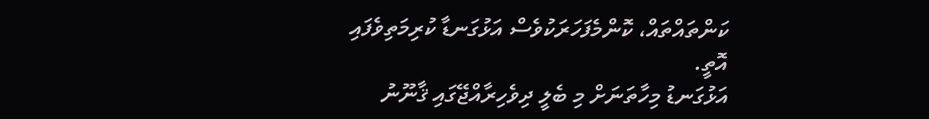ކަންތައްތައް، ކޮންމެފަހަރަކުވެސް އަޅުގަނޑާ ކުރިމަތިވެފައި އޮތީ.
އަޅުގަނޑު މިހާތަނަށް މި ބެލީ ދިވެހިރާއްޖޭގައި ޤާނޫނު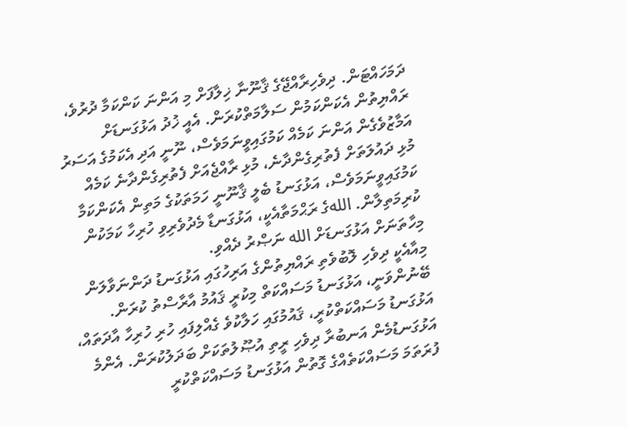ދަމަހައްޓަން. ދިވެހިރާއްޖޭގެ ޤާނޫނާ ޚިލާފަށް މި އަންނަ ކަންކަމާ ދުރުވެ، ރައްޔިތުން އެކަންކަމުން ސަލާމަތްކުރަން. އެއީ ޚުދު އަޅުގަނޑަށް އަމާޒުވެގެން އަންނަ ކަމެއް ކަމުގައިވީނަމަވެސް، ނޫނީ އަދި އެކަމުގެ އަސަރު މުޅި ދައުލަތަށް ފެތުރިގެންދާނެ، މުޅި ރާއްޖެއަށް ފެތުރިގެންދާނެ ކަމެއް ކަމުގައިވީނަމަވެސް، އަޅުގަނޑު ބެލީ ޤާނޫނީ ހަމަތަކުގެ މަތިން އެކަންކަމާ ކުރިމަތިލާން. اللهގެ ރަޙްމަތާއެކީ، އަޅުގަނޑާ މެދުވެރިވި ހުރިހާ ކަމަކުން މިހާތަނަށް އަޅުގަނޑަށް الله ނަޞްރު ދެއްވި.
މިއާއެކީ ދިވެހި ލޮބުވެތި ރައްޔިތުންގެ އަރިހުގައި އަޅުގަނޑު ދަންނަވާލަން ބޭނުންވަނީ، އަޅުގަނޑު މަސައްކަތް މިކުރީ ޤައުމު އާރާސްތު ކުރަން. އަޅުގަނޑު މަސައްކަތްކުރީ، ޤައުމުގައި ހަލާކުވެ ގެއްލިފައި ހުރި ހުރިހާ އާދަތައް، އަޅުގަނޑުމެން އަނބުރާ ދިވެހި ރީތި އުޞޫލުތަކަށް ބަދަލުކުރަން. އެންމެ ފުރަތަމަ މަސައްކަތެއްގެ ގޮތުން އަޅުގަނޑު މަސައްކަތްކުރީ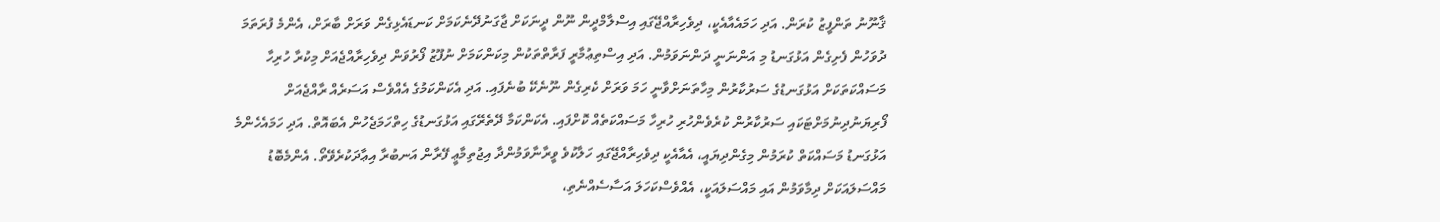ޤާނޫނު ތަންފީޒު ކުރަން. އަދި ހަމައެއާއެކީ، ދިވެހިރާއްޖޭގައި އިސްލާމްދީން ނޫން ދީނަކަށް ޖާގަނުދޭނެކަމަށް ކަނޑައެޅިގެން ވަރަށް ބާރަށް، އެންމެ ފުރަތަމަ ދުވަހުން ފެށިގެން އަޅުގަނޑު މި އަންނަނީ ދަންނަވަމުން. އަދި އިސްތިޢުމާރީ ފަރާތްތަކުން މިކަންކަމަށް ނުފޫޒު ފޯރުވަން ދިވެހިރާއްޖެއަށް މިކުރާ ހުރިހާ މަސައްކަތަކަށް އަޅުގަނޑުގެ ސަރުކާރުން މިހާތަނަށްވާނީ ހަމަ ވަރަށް ކެރިގެން ނޫނެކޭ ބުނެފައި. އަދި އެކަންކަމުގެ އެއްވެސް އަސަރެއް ރާއްޖެއަށް ފޯރިޔަނުދިނުމަށްޓަކައި ސަރުކާރުން ކުރެވެންހުރި ހުރިހާ މަސައްކަތެއް ކޮށްފައި. އެކަންކަމާ ދޭތެރޭގައި އަޅުގަނޑުގެ ހިތްހަމަޖެހުން އެބައޮތް. އަދި ހަމައެހެންމެ އަޅުގަނޑު މަސައްކަތް ކުރަމުން މިގެންދިޔައީ، އެއާއެކީ ދިވެހިރާއްޖޭގައި ހަލާކުވެ ވީރާނާވަމުންދާ އިޖުތިމާޢީ ފޭރާން އަނބުރާ އިޢާދަކުރެވޭތޯ. އެންމެބޮޑު މައްސަލައަކަށް ދިމާވަމުން އައި މައްސަލައަކީ، އެއްވެސްކަހަލަ އަސާސެއްނެތި،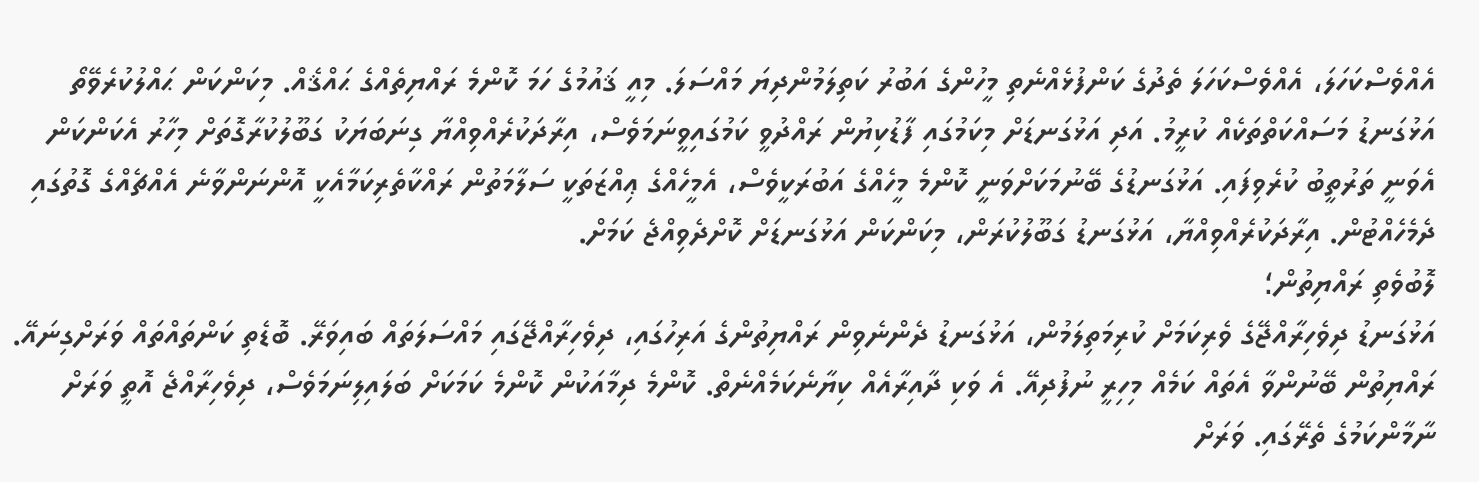އެއްވެސްކަހަލަ، އެއްވެސްކަހަލަ ތެދުގެ ކަންފުޅެއްނެތި މީހުންގެ އަބުރު ކަތިލަމުންދިޔަ މައްސަލަ. މިއީ ޤައުމުގެ ހަމަ ކޮންމެ ރައްޔިތެއްގެ ޙައްޤެއް. މިކަންކަން ޙައްލުކުރެވޭތޯ އަޅުގަނޑު މަސައްކަތްތަކެއް ކުރީމު. އަދި އަޅުގަނޑަށް މިކަމުގައި ފާޑުކިޔުން ރައްދުވީ ކަމުގައިވީނަމަވެސް، އިރާދަކުރެއްވިއްޔާ ގިނަބަޔަކު ގަބޫލުކުރާގޮތަށް މިހާރު އެކަންކަން އެވަނީ ތަރުތީބު ކުރެވިފައި. އަޅުގަނޑުގެ ބޭނުމަކަށްވަނީ ކޮންމެ މީހެއްގެ އަބުރަކީވެސް، އެމީހެއްގެ ޢިއްޒަތަކީ ސަލާމަތުން ރައްކާތެރިކަމާއެކީ އޮންނަންވާނެ އެއްޗެއްގެ ގޮތުގައި ދެމެހެއްޓުން. އިރާދަކުރެއްވިއްޔާ، އަޅުގަނޑު ގަބޫލުކުރަން، މިކަންކަން އަޅުގަނޑަށް ކޮށްދެވިއްޖެ ކަމަށް.
ލޮބުވެތި ރައްޔިތުން؛
އަޅުގަނޑު ދިވެހިރާއްޖޭގެ ވެރިކަމަށް ކުރިމަތިލަމުން، އަޅުގަނޑު ދެންނެވިން ރައްޔިތުންގެ އަރިހުގައި، ދިވެހިރާއްޖޭގައި މައްސަލަތައް ބައިވަރޭ. ބޮޑެތި ކަންތައްތައް ވަރަށްގިނައޭ. ރައްޔިތުން ބޭނުންވާ އެތައް ކަމެއް މިހިރީ ނުފުދިއޭ. އެ ވަކި ދާއިރާއެއް ކިޔާނެކަމެއްނެތް. ކޮންމެ ދިމާއަކުން ކޮންމެ ކަމަކަށް ބަލައިލިނަމަވެސް، ދިވެހިރާއްޖެ އޮތީ ވަރަށް ނާމާންކަމުގެ ތެރޭގައި. ވަރަށް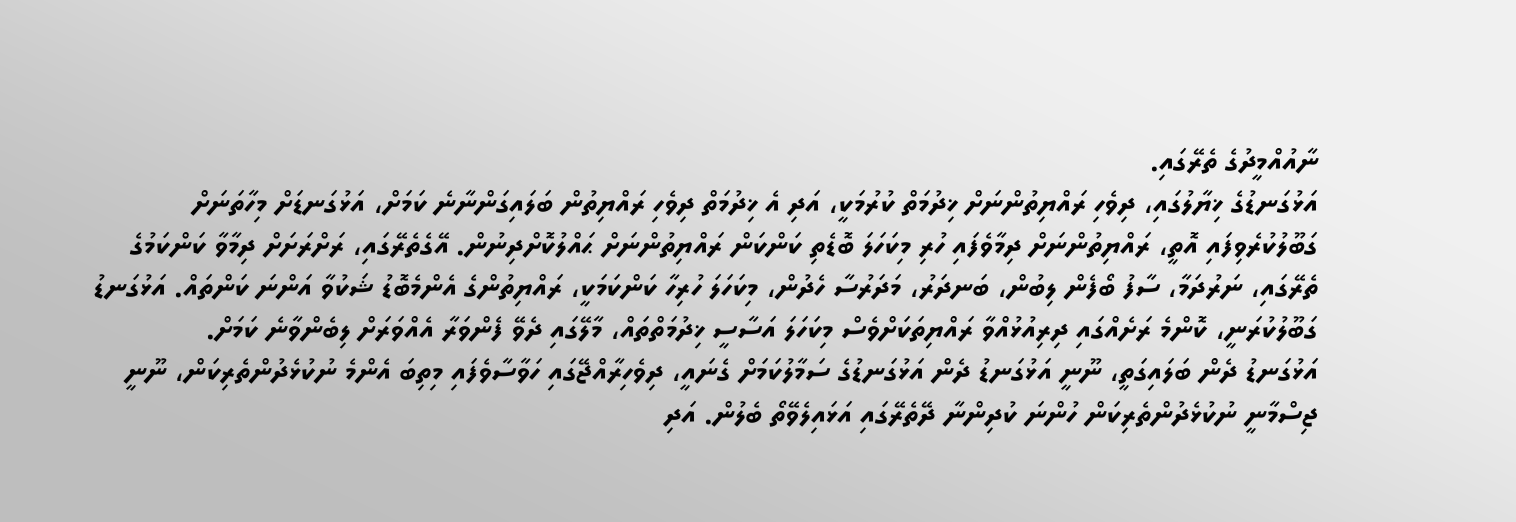ނާއުއްމީދުގެ ތެރޭގައި.
އަޅުގަނޑުގެ ޚިޔާލުގައި، ދިވެހި ރައްޔިތުންނަށް ޚިދުމަތް ކުރުމަކީ، އަދި އެ ޚިދުމަތް ދިވެހި ރައްޔިތުން ބަލައިގަންނާނެ ކަމަށް، އަޅުގަނޑަށް މިހާތަނަށް ގަބޫލުކުރެވިފައި އޮތީ، ރައްޔިތުންނަށް ދިމާވެފައި ހުރި މިކަހަލަ ބޮޑެތި ކަންކަން ރައްޔިތުންނަށް ޙައްލުކޮށްދިނުން. އޭގެތެރޭގައި، ރަށްރަށަށް ދިމާވާ ކަންކަމުގެ ތެރޭގައި، ނަރުދަމާ، ސާފު ބޯފެން ލިބުން، ބަނދަރު، މަދަރުސާ ހެދުން، މިކަހަލަ ހުރިހާ ކަންކަމަކީ، ރައްޔިތުންގެ އެންމެބޮޑު ޝަކުވާ އަންނަ ކަންތައް. އަޅުގަނޑު ގަބޫލުކުރަނީ، ކޮންމެ ރަށެއްގައި ދިރިއުޅުއްވާ ރައްޔިތަކަށްވެސް މިކަހަލަ އަސާސީ ޚިދުމަތްތައް، މާލޭގައި ދެވޭ ފެންވަރާ އެއްވަރަށް ލިބެންވާނެ ކަމަށް.
އަޅުގަނޑު ދެން ބަލައިގަތީ، ނޫނީ އަޅުގަނޑު ދެން އަޅުގަނޑުގެ ސަމާލުކަމަށް ގެނައީ، ދިވެހިރާއްޖޭގައި ހަވާސާވެފައި މިތިބަ އެންމެ ނުކުޅެދުންތެރިކަން، ނޫނީ ޖިސްމާނީ ނުކުޅެދުންތެރިކަން ހުންނަ ކުދިންނާ ދޭތެރޭގައި އަޅައިލެވޭތޯ ބެލުން. އަދި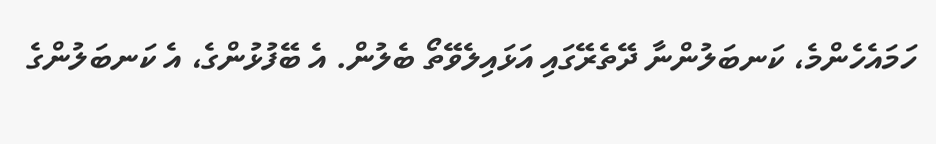ހަމައެހެންމެ، ކަނބަލުންނާ ދޭތެރޭގައި އަޅައިލެވޭތޯ ބެލުން. އެ ބޭފުޅުންގެ، އެ ކަނބަލުންގެ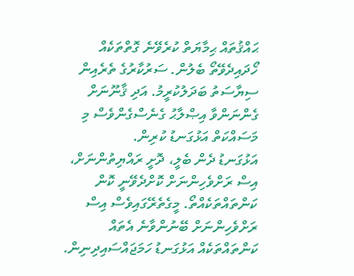ޙައްޤުތައް ޙިމާޔަތް ކުރެވޭނެ ގޮތްތަކެއް ހޯދައިދެވޭތޯ ބެލުން. ސަރުކާރުގެ ތެރެއިން ސިޔާސަތު ބަދަލުކުރީމު. އަދި ޤާނޫނަށް ގެންނަންވާ އިޞްލާޙު ގެނެސްގެންވެސް މި މަސައްކަތް އަޅުގަނޑު ކުރިން.
އަޅުގަނޑު ދެން ބެލީ، ދޮށީ ރައްޔިތުންނަށް، އިސް ރަށްވެހިންނަށް ކޮށްދެވޭނީ ކޮން ކަންތައްތަކެއްތޯ. މީގެތެރޭގައިވެސް އިސް ރަށްވެހިންނަށް ބޭނުންވާނެ އެތައް ކަންތައްތަކެއް އަޅުގަނޑު ހަމަޖައްސައިދިނިން.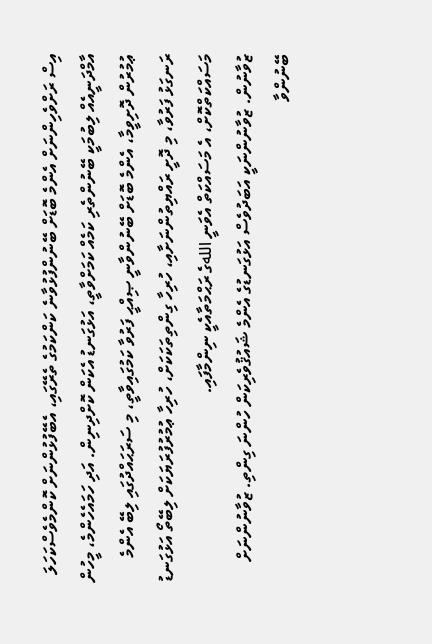އިސް ރަށްވެހިންނަށް އެންމެ ބޮޑަށް ބޭނުންފުޅުވާނެ ކަންކަމުގެ ތެރޭގައި، އެބޭފުޅުންނަށް ކޮންމެވެސްކަހަލަ އާމްދަނީއެއް ލިބުމަކީ ބޭނުންތެރި ކަމެއް ކަމަށްވާތީ، އަޅުގަނޑު އެކަން ކޮށްދިނިން. އަދި ހަމައެހެންމެ، މީހުން ޢުމުރުން ދޮށިވީމާ، އެންމެ ބޮޑަށް ބޭނުންވާނީ ޞިއްޙީ ފަރުވާ ކަމުގައިވާތީ، މި ސަރަޙައްދުގައި ލިބޭ އެންމެ ރަނގަޅު ފަރުވާ، މި ދޮށީ ރައްޔިތުންނަށާއި، ހުރިހާ ގިންތިތަކަކަށް، ހުރިހާ ޢުމުރުފުރަޔަކަށް ލިބޭތޯ އަޅުގަނޑު މަސައްކަތްކޮށް، އެ މަސައްކަތް އެވަނީ اللهގެ ރަޙްމަތާއެކީ ނިންމާފައި.
ޒުވާނުން. ޒުވާނުންނަކީ އަބަދުވެސް އަޅުގަނޑުގެ އެންމެ ޝައުޤުވެރިކަން ހުންނަ ގިންތި. ޒުވާނުންނަށް ބޭނުންވާ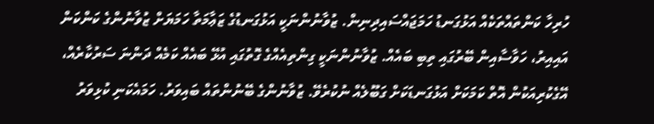ހުރިހާ ކަންތައްތަކެއް އަޅުގަނޑު ހަމަޖައްސައިދިނިން. ޒުވާނުންނަކީ އަޅުގަނޑުގެ ޒަޢާމަތާ ހަމަޔަށް ޒުވާނުންގެ ކަންކަން އައިއިރު، ހަވާސާއިން ބޭރުގައި ތިބި ބައެއް. ޒުވާނުންނަކީ ގިންތިއެއްގެ ގޮތުގައި އުޅޭ ބައެއް ކަމެއް ދަންނަ ސަރުކާރެއް، އޭގެކުރިއަކުން އޮތް ކަމަކަށް އަޅުގަނޑަކަށް ގަބޫލެއް ނުކުރެވޭ. ޒުވާނުންގެ ބޭނުންތައް ބައިވަރު. ހަމައެކަނި ކުޅިވަރު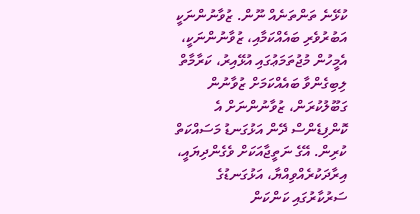ކުޅޭނެ ތަންތަނެއް ނޫން. ޒުވާނުންނަކީ އަބުރުވެރި ބައެއްކަމާއި، ޒުވާނުންނަކީ، އެމީހުން މުޖުތަމަޢުގައި އުޅޭއިރު، ކަރާމާތް ލިބިގެންވާ ބައެއްކަމަށް ޒުވާނުން ގަބޫލުކުރަން، ޒުވާނުންނަށް އެ ކޮންފިޑެންސް ދޭން އަޅުގަނޑު މަސައްކަތް ކުރިން. އޭގެ ނަތީޖާއަކަށް ވެގެންދިޔައީ، އިރާދަކުރެއްވިއްޔާ، އަޅުގަނޑުގެ ސަރުކާރުގައި ކަންކަން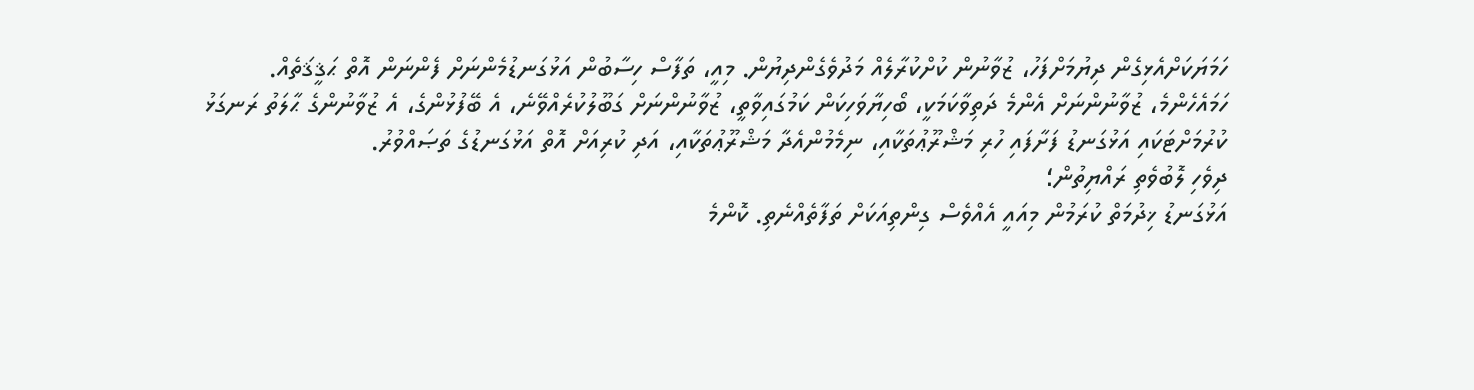ހަމަޔަކަށްއެޅިގެން ދިޔުމަށްފަހު، ޒުވާނުން ކުށްކުރާލެއް މަދުވެގެންދިޔުން. މިއީ، ތަފާސް ހިސާބުން އަޅުގަނޑުމެންނަށް ފެންނަން އޮތް ޙަޤީޤަތެއް.
ހަމައެހެންމެ، ޒުވާނުންނަށް އެންމެ ދަތިވާކަމަކީ، ބޯހިޔާވަހިކަން ކަމުގައިވާތީ، ޒުވާނުންނަށް ގަބޫލުކުރެއްވޭނެ، އެ ބޭފުޅުންގެ، އެ ޒުވާނުންގެ ޙާލަތު ރަނގަޅު ކުރުމަށްޓަކައި އަޅުގަނޑު ފަށާފައި ހުރި މަޝްރޫޢުތަކާއި، ނިމެމުންއެދާ މަޝްރޫޢުތަކާއި، އަދި ކުރިއަށް އޮތް އަޅުގަނޑުގެ ތަޞައްވުރު.
ދިވެހި ލޮބުވެތި ރައްޔިތުން؛
އަޅުގަނޑު ޚިދުމަތް ކުރަމުން މިއައީ އެއްވެސް ގިންތިއަކަށް ތަފާތެއްނެތި. ކޮންމެ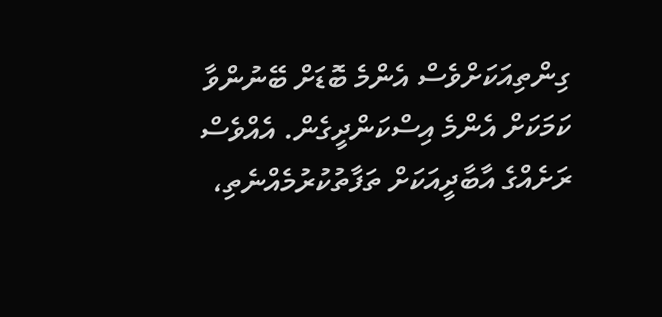ގިންތިއަކަށްވެސް އެންމެ ބޮޑަށް ބޭނުންވާ ކަމަކަށް އެންމެ އިސްކަންދީގެން. އެއްވެސް ރަށެއްގެ އާބާދީއަކަށް ތަފާތުކުރުމެއްނެތި،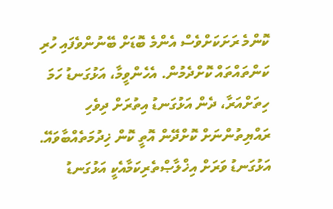ކޮންމެ ރަށަކަށްވެސް އެންމެ ބޮޑަށް ބޭނުންވެފައި ހުރި ކަންތައްތައް ކޮށްދެމުން. އެހެންވީމާ، އަޅުގަނޑު ހަމަ ހިތަށްއަރާ، ދެން އަޅުގަނޑު އިތުރަށް ދިވެހި ރައްޔިތުންނަށް ކޮށްދޭން އޮތީ ކޮން ޚިދުމަތެއްބާވައޭ. އަޅުގަނޑު ވަރަށް އިޚްލާޞްތެރިކަމާއެކީ އަޅުގަނޑު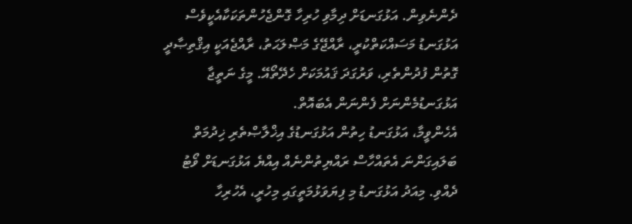ދެންނެވިން. އަޅުގަނޑަށް ދިމާވި ހުރިހާ ގޮންޖެހުންތަކަކާއެކީވެސް އަޅުގަނޑު މަސައްކަތްކުރީ، ރާއްޖޭގެ މަޞްލަޙަތު، ރާއްޖެއަކީ އިޤްތިޞާދީ ގޮތުން ފުދުންތެރި، ވަރުގަދަ ޤައުމަކަށް ހެދޭތޯއޭ. މީގެ ނަތީޖާ އަޅުގަނޑުމެންނަށް ފެންނަން އެބައޮތް.
އެހެންވީމާ، އަޅުގަނޑު ހިތުން އަޅުގަނޑުގެ އިޚްލާޞްތެރި ޚިދުމަތް ބަލައިގަންނަ އެތައްހާސް ރައްޔިތުންނެއް އިއްޔެ އަޅުގަނޑަށް ވޯޓު ދެއްވި. މިއަދު އަޅުގަނޑު މި ފިޔަވަޅުމަތީގައި މިހުރީ، އެހުރިހާ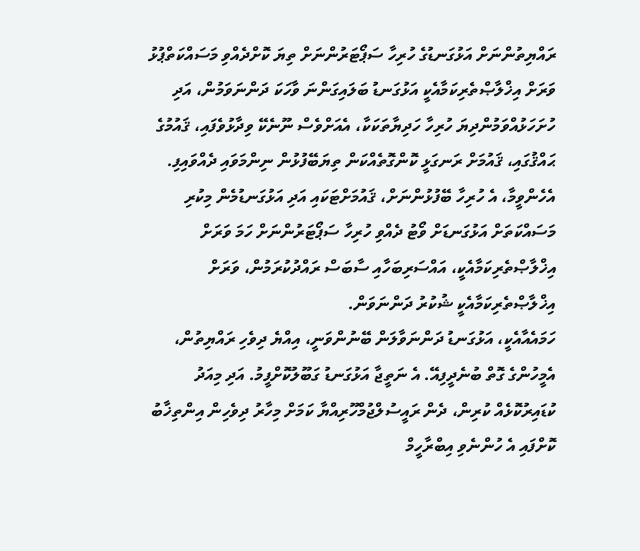ރައްޔިތުންނަށް އަޅުގަނޑުގެ ހުރިހާ ސަޕޯޓަރުންނަށް ތިޔަ ކޮށްދެއްވި މަސައްކަތްޕުޅު ވަރަށް އިޚްލާޞްތެރިކަމާއެކީ އަޅުގަނޑު ބަލައިގަންނަ ވާހަކަ ދަންނަވަމުން، އަދި ހުށަހަޅުއްވަމުންދިޔަ ހުރިހާ ހަދިޔާތަކަކާ، އެއަށްވެސް ނޫނެކޭ ވިދާޅުވެފައި، ޤައުމުގެ ޙައްޤުގައި، ޤައުމަށް ރަނގަޅީ ކޮންގޮތެއްކަން ތިޔަބޭފުޅުން ނިންމަވައި ދެއްވައިފި.
އެހެންވީމާ، އެ ހުރިހާ ބޭފުޅުންނަށް، ޤައުމަށްޓަކައި އަދި އަޅުގަނޑުމެން މިކުރި މަސައްކަތަށް އަޅުގަނޑަށް ވޯޓު ދެއްވި ހުރިހާ ސަޕޯޓަރުންނަށް ހަމަ ވަރަށް އިޚްލާޞްތެރިކަމާއެކީ، އައްސަރިބަހާއި ސާބަސް ރައްދުކުރަމުން، ވަރަށް އިޚްލާޞްތެރިކަމާއެކީ ޝުކުރު ދަންނަވަން.
ހަމައެއާއެކީ، އަޅުގަނޑު ދަންނަވާލަން ބޭނުންވަނީ، އިއްޔެ ދިވެހި ރައްޔިތުން، އެމީހުންގެ ގޮތް ބުނެދީފިއޭ. އެ ނަތީޖާ އަޅުގަނޑު ގަބޫލުކޮށްފީމު. އަދި މިއަދު ކުޑައިރުކޮޅެއް ކުރިން، ދެން ރައީސުލްޖުމްހޫރިއްޔާ ކަމަށް މިހާރު ދިވެހިން އިންތިޚާބު ކޮށްފައި އެ ހުންނެވި އިބްރާހީމް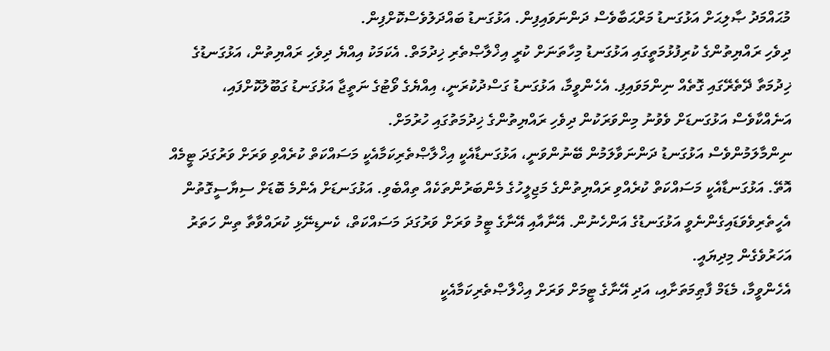މުޙައްމަދު ޞާލިޙަށް އަޅުގަނޑު މަރްޙަބާވެސް ދަންނަވައިފިން. އަޅުގަނޑު ބައްދަލުވެސްކޮށްފިން.
ދިވެހި ރައްޔިތުންގެ ކުރިފުޅުމަތީގައި އަޅުގަނޑު މިހާތަނަށް ކުރީ އިޚްލާޞްތެރި ޚިދުމަތް. އެކަމަކު އިއްޔެ ދިވެހި ރައްޔިތުން، އަޅުގަނޑުގެ ޚިދުމަތާ ދޭތެރޭގައި ގޮތެއް ނިންމަވައިފި. އެހެންވީމާ، އަޅުގަނޑު ގަސްދުކުރަނީ، އިއްޔެގެ ވޯޓުގެ ނަތީޖާ އަޅުގަނޑު ގަބޫލުކޮށްފައި، އަނެއްކާވެސް އަޅުގަނޑަށް ވެވުނު މިންވަރަކުން ދިވެހި ރައްޔިތުންގެ ޚިދުމަތުގައި ހުރުމަށް.
ނިންމާލަމުންވެސް އަޅުގަނޑު ދަންނަވާލަމުން ބޭނުންވަނީ، އަޅުގަނޑާއެކީ އިޚްލާޞްތެރިކަމާއެކީ މަސައްކަތް ކުރެއްވި ވަރަށް ވަރުގަދަ ޓީމެއް އޮތޭ. އަޅުގަނޑާއެކީ މަސައްކަތް ކުރެއްވި ރައްޔިތުންގެ މަޖިލީހުގެ މެންބަރުންތަކެއް ތިއްބެވި. އަޅުގަނޑަށް އެންމެ ބޮޑަށް ސިޔާސީގޮތުން އެހީތެރިވެވަޑައިގެންނެވީ އަޅުގަނޑުގެ އަންހެނުން. އޭނާއާއި އޭނާގެ ޓީމު ވަރަށް ވަރުގަދަ މަސައްކަތް، ކެނޑިނޭޅި ކުރައްވާތާ ތިން ހަތަރު އަހަރުވެގެން މިދިޔައީ.
އެހެންވީމާ، މެޑަމް ފާޠިމަތަށާއި، އަދި އޭނާގެ ޓީމަށް ވަރަށް އިޚްލާޞްތެރިކަމާއެކީ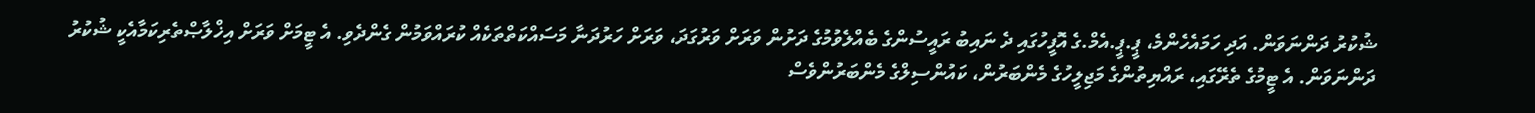ޝުކުރު ދަންނަވަން. އަދި ހަމައެހެންމެ، ޕީ.ޕީ.އެމް.ގެ އޮފީހުގައި ދެ ނައިބު ރައީސުންގެ ބެއްލެވުމުގެ ދަށުން ވަރަށް ވަރުގަދަ، ވަރަށް ހަރުދަނާ މަސައްކަތްތަކެއް ކުރައްވަމުން ގެންދެވި. އެ ޓީމަށް ވަރަށް އިޚްލާޞްތެރިކަމާއެކީ ޝުކުރު ދަންނަވަން. އެ ޓީމުގެ ތެރޭގައި، ރައްޔިތުންގެ މަޖިލީހުގެ މެންބަރުން، ކައުންސިލްގެ މެންބަރުންވެސް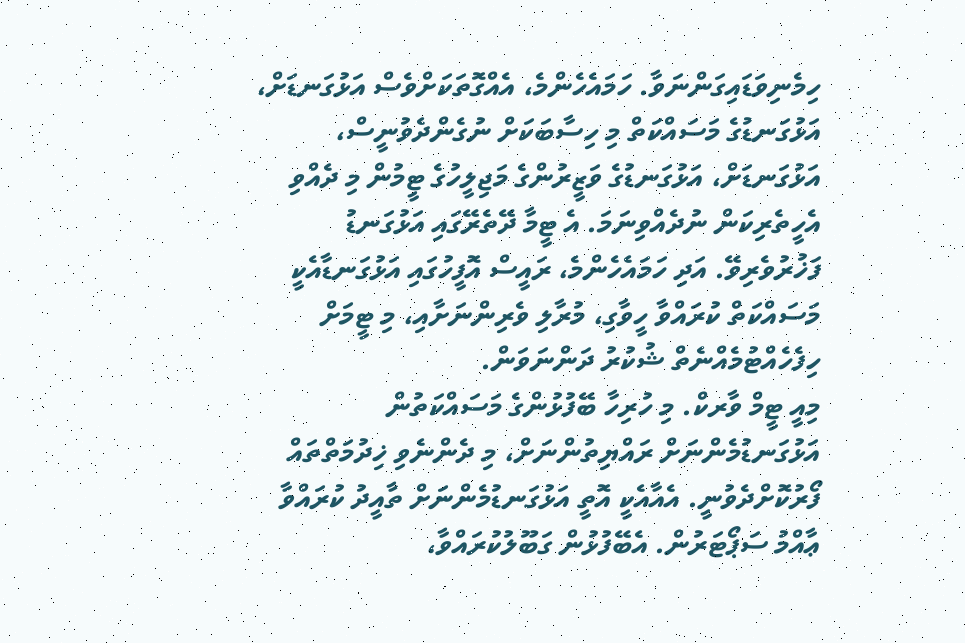ހިމެނިވަޑައިގަންނަވާ. ހަމައެހެންމެ، އެއްގޮތަކަށްވެސް އަޅުގަނޑަށް، އަޅުގަނޑުގެ މަސައްކަތް މި ހިސާބަކަށް ނުގެންދެވުނީސް، އަޅުގަނޑަށް، އަޅުގަނޑުގެ ވަޒީރުންގެ މަޖިލީހުގެ ޓީމުން މި ދެއްވި އެހީތެރިކަން ނުދެއްވިނަމަ. އެ ޓީމާ ދޭތެރޭގައި އަޅުގަނޑު ފަޚުރުވެރިވޭ. އަދި ހަމައެހެންމެ، ރައީސް އޮފީހުގައި އަޅުގަނޑާއެކީ މަސައްކަތް ކުރައްވާ ހީވާގި، މުރާލި ވެރިންނަށާއި، މި ޓީމަށް ހިފެހެއްޓުމެއްނެތް ޝުކުރު ދަންނަވަން.
މިއީ ޓީމް ވާރކް. މި ހުރިހާ ބޭފުޅުންގެ މަސައްކަތުން އަޅުގަނޑުމެންނަށް ރައްޔިތުންނަށް، މި ދެންނެވި ޚިދުމަތްތައް ފޯރުކޮށްދެވުނީ. އެއާއެކީ އޮތީ އަޅުގަނޑުމެންނަށް ތާއީދު ކުރައްވާ ޢާއްމު ސަޕޯޓަރުން. އެބޭފުޅުން ގަބޫލުކުރައްވާ،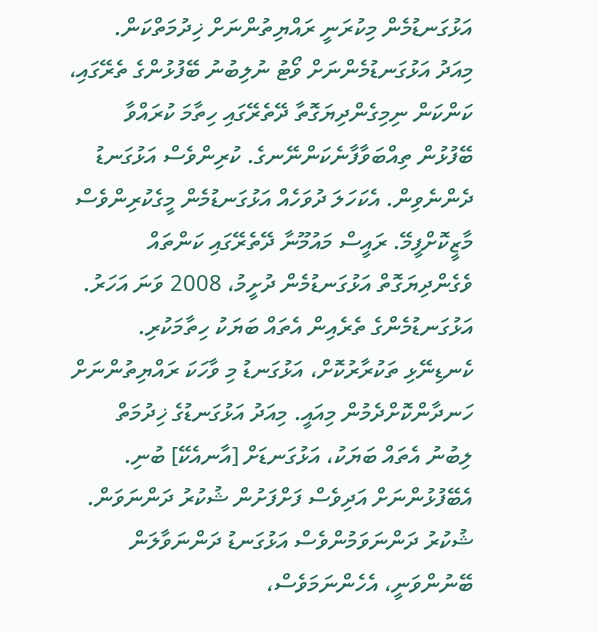އަޅުގަނޑުމެން މިކުރަނީ ރައްޔިތުންނަށް ޚިދުމަތްކަން.
މިއަދު އަޅުގަނޑުމެންނަށް ވޯޓު ނުލިބުނު ބޭފުޅުންގެ ތެރޭގައި، ކަންކަން ނިމިގެންދިޔަގޮތާ ދޭތެރޭގައި ހިތާމަ ކުރައްވާ ބޭފުޅުން ތިއްބަވާފާނެކަންނޭނގެ. ކުރިންވެސް އަޅުގަނޑު ދެންނެވިން. އެކަހަލަ ދުވަހެއް އަޅުގަނޑުމެން މީގެކުރިންވެސް މާޒީކޮށްފީމޭ. ރައީސް މައުމޫނާ ދޭތެރޭގައި ކަންތައް ވެގެންދިޔަގޮތް އަޅުގަނޑުމެން ދުށީމު، 2008 ވަނަ އަހަރު. އަޅުގަނޑުމެންގެ ތެރެއިން އެތައް ބަޔަކު ހިތާމަކުރި. ކެނޑިނޭޅި ތަކުރާރުކޮށް، އަޅުގަނޑު މި ވާހަކަ ރައްޔިތުންނަށް ހަނދާންކޮށްދެމުން މިއައީ. މިއަދު އަޅުގަނޑުގެ ޚިދުމަތް ލިބުނު އެތައް ބަޔަކު، އަޅުގަނޑަށް [އާނއެކޭ] ބުނި. އެބޭފުޅުންނަށް އަދިވެސް ފަށްފަށުން ޝުކުރު ދަންނަވަން.
ޝުކުރު ދަންނަވަމުންވެސް އަޅުގަނޑު ދަންނަވާލަން ބޭނުންވަނީ، އެހެންނަމަވެސް،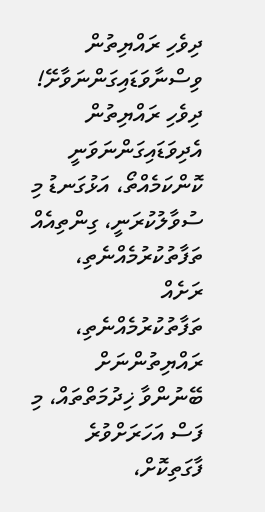ދިވެހި ރައްޔިތުން ވިސްނާވަޑައިގަންނަވާށޭ! ދިވެހި ރައްޔިތުން އެދިވަޑައިގަންނަވަނީ ކޮންކަމެއްތޯ، އަޅުގަނޑު މި ސުވާލުކުރަނީ، ގިންތިއެއް ތަފާތުކުރުމެއްނެތި، ރަށެއް ތަފާތުކުރުމެއްނެތި، ރައްޔިތުންނަށް ބޭނުންވާ ޚިދުމަތްތައް، މި ފަސް އަހަރަށްވުރެ ފާގަތިކޮށް،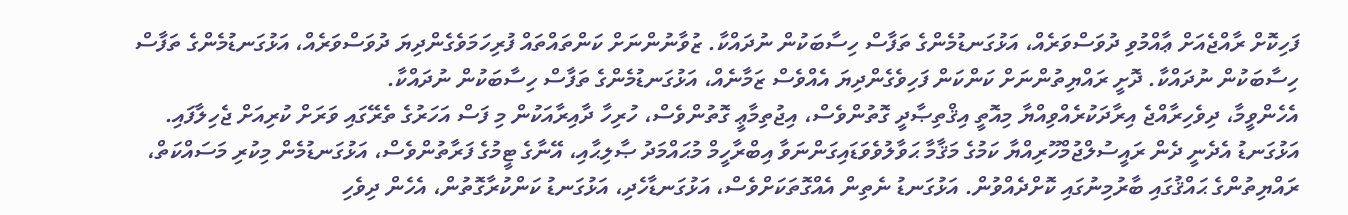ފަހިކޮށް ރާއްޖެއަށް ޢާއްމުވި ދުވަސްވަރެއް، އަޅުގަނޑުމެންގެ ތަފާސް ހިސާބަކުން ނުދައްކާ. ޒުވާނުންނަށް ކަންތައްތައް ފުރިހަމަވެގެންދިޔަ ދުވަސްވަރެއް، އަޅުގަނޑުމެންގެ ތަފާސް ހިސާބަކުން ނުދައްކާ. ދޮށީ ރައްޔިތުންނަށް ކަންކަން ފަހިވެގެންދިޔަ އެއްވެސް ޒަމާނެއް، އަޅުގަނޑުމެންގެ ތަފާސް ހިސާބަކުން ނުދައްކާ.
އެހެންވީމާ، ދިވެހިރާއްޖެ އިރާދަކުރެއްވިއްޔާ މިއޮތީ އިޤްތިޞާދީ ގޮތުންވެސް، އިޖުތިމާޢީ ގޮތުންވެސް، ހުރިހާ ދާއިރާއަކުން މި ފަސް އަހަރުގެ ތެރޭގައި ވަރަށް ކުރިއަށް ޖެހިލާފައި. އަޅުގަނޑު އެދެނީ ދެން ރައީސުލްޖުމްހޫރިއްޔާ ކަމުގެ މަޤާމާ ޙަވާލުވެވަޑައިގަންނަވާ އިބްރާހީމް މުޙައްމަދު ޞާލިޙާއި، އޭނާގެ ޓީމުގެ ފަރާތުންވެސް، އަޅުގަނޑުމެން މިކުރި މަސައްކަތް، ރައްޔިތުންގެ ޙައްޤުގައި ބާރުމިނުގައި ކޮށްދެއްވުން. އަޅުގަނޑު ނެތިން އެއްގޮތަކަށްވެސް، އަޅުގަނޑާހެދި، އަޅުގަނޑު ކަންކުރާގޮތުން، އެހެން ދިވެހި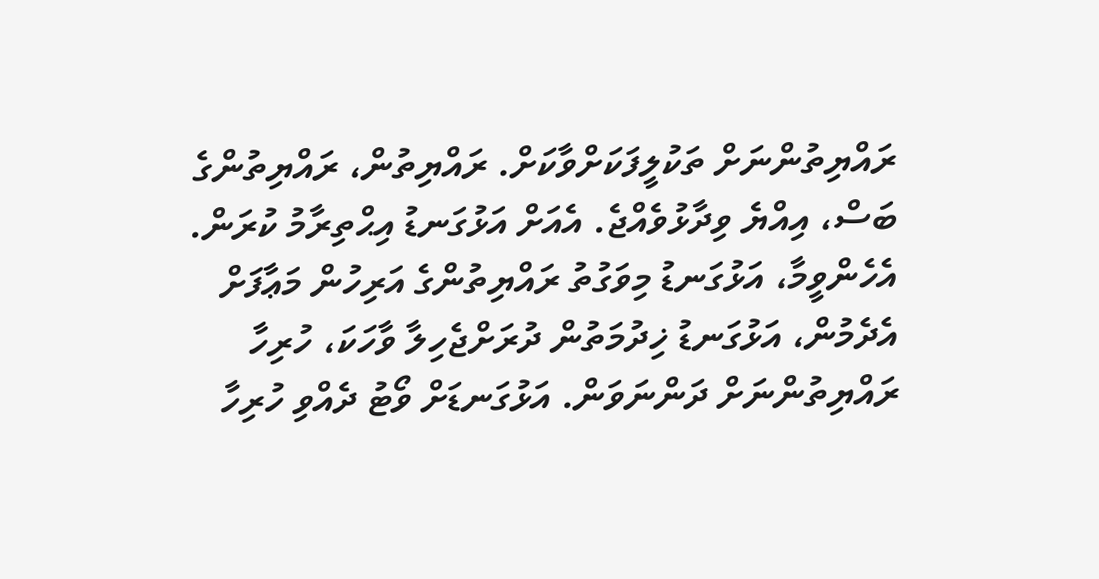ރައްޔިތުންނަށް ތަކުލީފަކަށްވާކަށް. ރައްޔިތުން، ރައްޔިތުންގެ ބަސް، އިއްޔެ ވިދާޅުވެއްޖެ. އެއަށް އަޅުގަނޑު އިޙްތިރާމު ކުރަން.
އެހެންވީމާ، އަޅުގަނޑު މިވަގުތު ރައްޔިތުންގެ އަރިހުން މަޢާފަށް އެދެމުން، އަޅުގަނޑު ޚިދުމަތުން ދުރަށްޖެހިލާ ވާހަކަ، ހުރިހާ ރައްޔިތުންނަށް ދަންނަވަން. އަޅުގަނޑަށް ވޯޓު ދެއްވި ހުރިހާ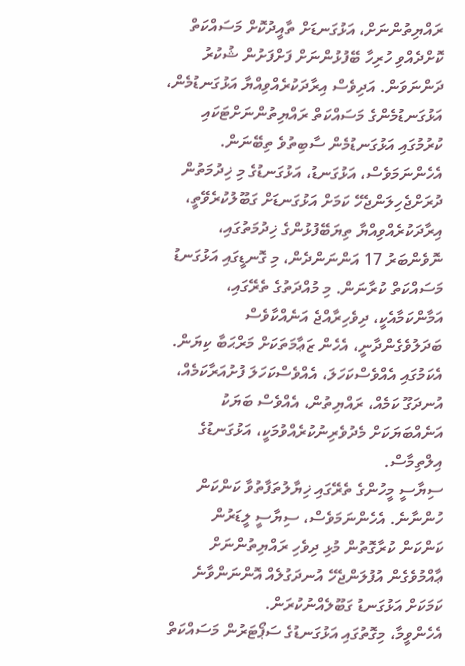ރައްޔިތުންނަށް، އަޅުގަނޑަށް ތާއީދުކޮށް މަސައްކަތް ކޮށްދެއްވި ހުރިހާ ބޭފުޅުންނަށް ފަށްފަށުން ޝުކުރު ދަންނަވަން. އަދިވެސް އިރާދަކުރެއްވިއްޔާ އަޅުގަނޑުމެން، އަޅުގަނޑުމެންގެ މަސައްކަތް ރައްޔިތުންނަށްޓަކައި ކުރުމުގައި އަޅުގަނޑުމެން ސާބިތުވެ ތިބޭނަން.
އެހެންނަމަވެސް، އަޅުގަނޑު، އަޅުގަނޑުގެ މި ޚިދުމަތުން ދުރަށްޖެހިލަންޖެހޭ ކަމަށް އަޅުގަނޑަށް ގަބޫލުކުރެވޭތީ، އިރާދަކުރެއްވިއްޔާ ތިޔަބޭފުޅުންގެ ޚިދުމަތުގައި، ނޮވެންބަރު 17 އަންނަންދެން، މި ގޮނޑީގައި އަޅުގަނޑު މަސައްކަތް ކުރާނަން. މި މުއްދަތުގެ ތެރޭގައި، އަމާންކަމާއެކީ، ދިވެހިރާއްޖެ އަނެއްކާވެސް ބަދަލުވެގެންދާނީ، އެހެން ޒަޢާމަތަކަށް މަރްޙަބާ ކިޔަން. އެކަމުގައި އެއްވެސްކަހަލަ، އެއްވެސްކަހަލަ ފުށުއަރާކަމެއް، އުނދަގޫ ކަމެއް، ރައްޔިތުން، އެއްވެސް ބަޔަކު އަނެއްބަޔަކަށް މެދުވެރިނުކުރެއްވުމަކީ، އަޅުގަނޑުގެ އިލްތިމާސް.
ސިޔާސީ މީހުންގެ ތެރޭގައި ޚިޔާލުތަފާތުވާ ކަންކަން ހުންނާނެ. އެހެންނަމަވެސް، ސިޔާސީ ލީޑަރުން ކަންކަން ކުރާގޮތުން މުޅި ދިވެހި ރައްޔިތުންނަށް ޢާއްމުވެގެން އުފުލަންޖެހޭ އުނދަގުލެއް އޮންނަންވާނެ ކަމަކަށް އަޅުގަނޑު ގަބޫލެއްނުކުރަން.
އެހެންވީމާ، މިގޮތުގައި އަޅުގަނޑުގެ ސަޕޯޓަރުން މަސައްކަތް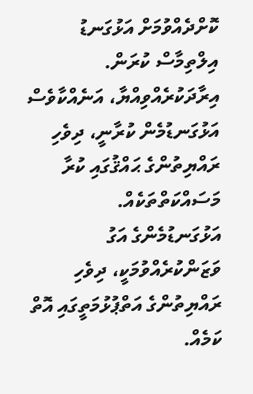ކޮށްދެއްވުމަށް އަޅުގަނޑު އިލްތިމާސް ކުރަން. އިރާދަކުރެއްވިއްޔާ، އަނެއްކާވެސް އަޅުގަނޑުމެން ކުރާނީ، ދިވެހި ރައްޔިތުންގެ ޙައްޤުގައި ކުރާ މަސައްކަތްތަކެއް. އަޅުގަނޑުމެންގެ އަގު ވަޒަންކުރެއްވުމަކީ، ދިވެހި ރައްޔިތުންގެ އަތްޕުޅުމަތީގައި އޮތް ކަމެއް.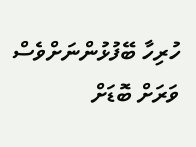ހުރިހާ ބޭފުޅުންނަށްވެސް ވަރަށް ބޮޑަށް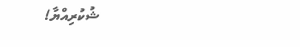ޝުކުރިއްޔާ!